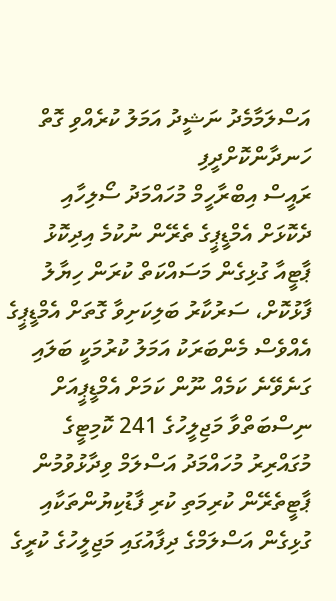އަސްލަމާމެދު ނަޝީދު އަމަލު ކުރެއްވި ގޮތް ހަނދާންކޮށްދީފި
ރައީސް އިބްރާހީމް މުހައްމަދު ސޯލިހާއި ދެކޮޅަށް އެމްޑީޕީގެ ތެރޭން ނުކުމެ އިދިކޮޅު ޕާޓީއާ ގުޅިގެން މަސައްކަތް ކުރަން ހިޔާލު ފާޅުކޮށް، ސަރުކާރު ބަލިކަށިވާ ގޮތަށް އެމްޑީޕީގެ އެއްވެސް މެންބަރަކު އަމަލު ކުރުމަކީ ބަލައި ގަނެވޭނެ ކަމެއް ނޫން ކަމަށް އެމްޑީޕީއަށް ނިސްބަތްވާ މަޖިލީހުގެ 241 ކޮމިޓީގެ މުގައްރިރު މުހައްމަދު އަސްލަމް ވިދާޅުވުމުން ޕާޓީތެރޭން ކުރިމަތި ކުރި ފާޑުކިޔުންތަކާއި ގުޅިގެން އަސްލަމްގެ ދިފާއުގައި މަޖިލީހުގެ ކުރީގެ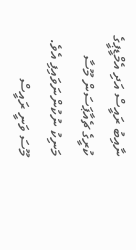ނާއިބު ރައީސް އަދި އެމްޑީޕީގެ ކުރީގެ ޗެއާޕަސަން މޫސާ މަނިކު ނުކުންނަވައިފި އެވެ.
މޫސަ ވަނީ ރައީސް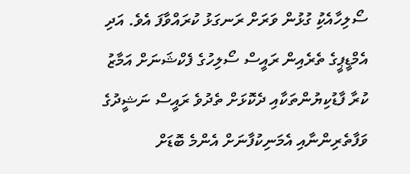ސޯލިހާއެކިު ގުޅުން ވަރަށް ރަނގަޅު ކުރައްވާފަ އެވެ. އަދި އެމްޑީޕީގެ ތެރެއިން ރައީސް ސޯލިހުގެ ފެކްޝަނަށް އަމާޒު ކުރާ ފާޑުކިޔުންތަކާއި ދެކޮޅަށް ތެދުވެ ރައީސް ނަޝީދުގެ ވަފާތެރިންނާއި އެމަނިކުފާނަށް އެންމެ ބޮޑަށް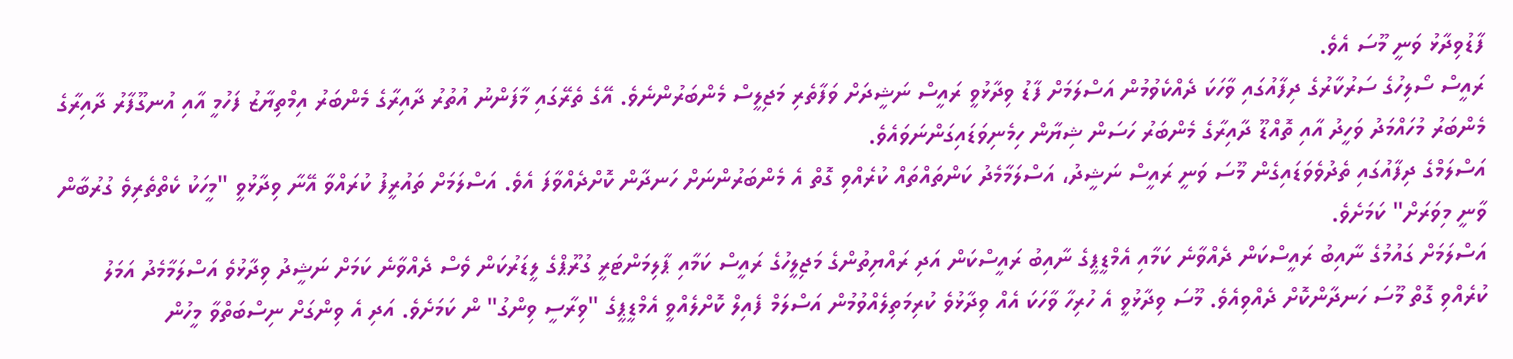ފާޑުވިދާޅު ވަނީ މޫސަ އެވެ.
ރައީސް ސޯލިހުގެ ސަރުކާރުގެ ދިފާއުގައި ވާހަކަ ދެއްކެވުމުން އަސްލަމަށް ފާޑު ވިދާޅުވީ ރައީސް ނަޝީދަށް ވަފާތެރި މަޖިލީސް މެންބަރުންނެވެ. އޭގެ ތެރޭގައި މާފަންނު އުތުރު ދާއިރާގެ މެންބަރު އިމްތިޔާޒު ފަހުމީ އާއި އުނގޫފާރު ދާއިރާގެ މެންބަރު މުހައްމަދު ވަހީދު އާއި ތޮއްޑޫ ދާއިރާގެ މެންބަރު ހަސަން ޝިޔާން ހިމެނިވަޑައިގަންނަވައެވެ.
އަސްލަމްގެ ދިފާއުގައި ތެދުވެވަޑައިގެން މޫސަ ވަނީ ރައީސް ނަޝީދު، އަސްލަމާމެދު ކަންތައްތައް ކުރެއްވި ގޮތް އެ މެންބަރުންނަށް ހަނދާން ކޮށްދެއްވާފަ އެވެ. އަސްލަމަށް ތައުރީފު ކުރައްވާ އޭނާ ވިދާޅުވީ "މީހަކު ކެތްތެރިވެ ގުރުބާން ވާނީ މިވަރަށް" ކަމަށެވެ.
އަސްލަމަށް ގައުމުގެ ނާއިބު ރައީސްކަން ދެއްވާނެ ކަމާއި އެމްޑީޕީގެ ނާއިބު ރައީސްކަން އަދި ރައްޔިތުންގެ މަޖިލީހުގެ ރައީސް ކަމާއި ޕާލިމަންޓަރީ ގުރޫޕްގެ ލީޑަރުކަން ވެސް ދެއްވާނެ ކަމަށް ނަޝީދު ވިދާޅުވެ އަސްލަމާމެދު އަމަލު ކުރެއްވި ގޮތް މޫސަ ހަނދާންކޮށް ދެއްވިއެވެ. މޫސަ ވިދާޅުވީ އެ ހުރިހާ ވާހަކަ އެއް ވިދާޅުވެ ކުރިމަތިލެއްވުމުން އަސްލަމް ފެއިލް ކޮށްލެއްވީ އެމްޑީޕީގެ "ވިރާސީ ވިންގު" ން ކަމަށެވެ. އަދި އެ ވިންގަށް ނިސްބަތްވާ މީހުން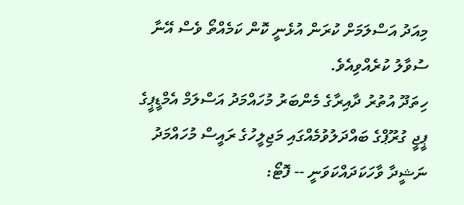މިއަދު އަސްލަމަށް ކުރަން އުޅެނީ ކޮން ކަމެއްތޯ ވެސް އޭނާ ސުވާލު ކުރެއްވިއެވެ.
ހިތަދޫ އުތުރު ދާއިރާގެ މެންބަރު މުހައްމަދު އަސްލަމް އެމްޑީޕީގެ ޕީޖީ ގުރޫޕްގެ ބައްދަލުވުމެއްގައި މަޖިލީހުގެ ރައީސް މުހައްމަދު ނަޝީދާ ވާހަކަދައްކަވަނީ -- ފޮޓޯ: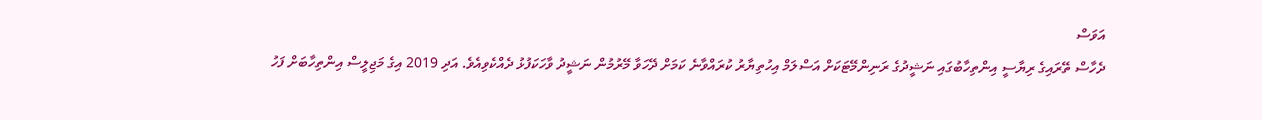އަވަސް
ދެހާސް ތޭރައިގެ ރިޔާސީ އިންތިހާބުގައި ނަޝީދުގެ ރަނިންމޭޓަކަށް އަސްލަމް އިހުތިޔާރު ކުރައްވާނެ ކަމަށް ދޭހަވާ މޭރުމުން ނަޝީދު ވާހަކަފުޅު ދެއްކެވިއެވެ. އަދި 2019 އިގެ މަޖިލީސް އިންތިހާބަށް ފަހު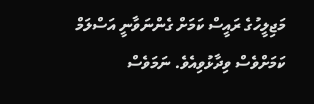މަޖިލީހުގެ ރައީސް ކަމަށް ގެންނަވާނީ އަސްލަމް ކަމަށްވެސް ވިދާޅުވިއެވެ. ނަމަވެސް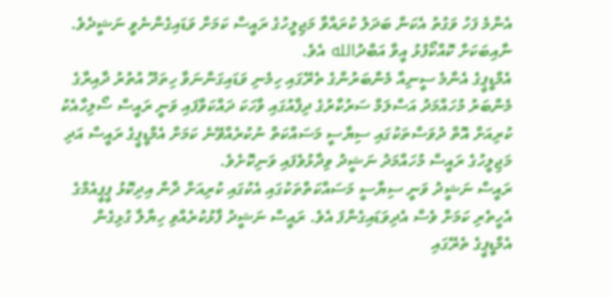އެންމެ ފަހު ވަގުތު އެކަން ބަދަލު ކުރައްވާ މަޖިލީހުގެ ރައީސް ކަމަށް ވަޑައިގެންނެވީ ނަޝީދެވެ. ނާއިބަކަށް ކޮއްކޯފުޅު އީވާ އަބްދުالله އެވެ.
އެމްޑީޕީގެ އެންމެ ސީނިއާ މެންބަރުންގެ ތެރޭގައި ހިމެނި ވަޑައިގަންނަވާ ހިތަދޫ އުތުރު ދާއިރާގެ މެންބަރު މުހައްމަދު އަސްލަމް ސަރުކާރުގެ ދިފާއުގައި ވާހަކަ ދައްކަވާފައި ވަނީ ރައީސް ސޯލިހާއެކު ކުރިއަށް އޮތް ދުވަސްތަކުގައި ސިޔާސީ މަސައްކަތް ނުކުރެއްވޭނެ ކަމަށް އެމްޑީޕީގެ ރައީސް އަދި މަޖިލީހުގެ ރައީސް މުހައްމަދު ނަޝީދު ވިދާޅުވެފައި ވަނިކޮށެވެ.
ރައީސް ނަޝީދު ވަނީ ސިޔާސީ މަސައްކަތްތަކުގައި އެކުގައި ކުރިއަށް ދާން އިދިކޮޅު ޕީޕީއެމްގެ އެހީތެރި ކަމަށް ވެސް އެދިވަޑައިގެންފަ އެވެ. ރައީސް ނަޝީދު ފާޅުކުރެއްވި ހިޔާލާ ގުޅިގެން އެމްޑީޕީގެ ތެރޭގައި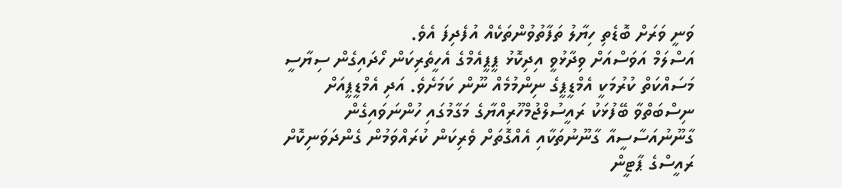ވަނީ ވަރަށް ބޮޑެތި ހިޔާލު ތަފާތުވުންތަކެއް އުފެދިފަ އެވެ.
އަސްލަމް އަވަސްއަށް ވިދާޅުވީ އިދިކޮޅު ޕީޕީއެމްގެ އެހީތެރިކަން ހޯދައިގެން ސިޔާސީ މަސައްކަތް ކުރުމަކީ އެމްޑީޕީގެ ނިންމުމެއް ނޫން ކަމަށެވެ. އަދި އެމްޑީޕީއަށް ނިސްބަތްވާ ބޭފުޅަކު ރައީސުލްޖުމްހޫރިއްޔާގެ މަގާމުގައި ހުންނަވައިގެން ގާނޫނުއަސާސީއާ ގާނޫނުތަކާއި އެއްގޮތަށް ވެރިކަން ކުރައްވަމުން ގެންދަވަނިކޮށް ރައީސްގެ ޕާޓީން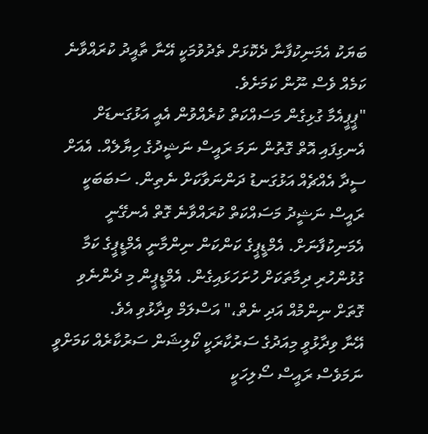ބަޔަކު އެމަނިކުފާނާ ދެކޮޅަށް ތެދުވުމަކީ އޭނާ ތާއީދު ކުރައްވާނެ ކަމެއް ވެސް ނޫން ކަމަށެވެ.
"ޕީޕީއެމާ ގުޅިގެން މަސައްކަތް ކުރެއްވުން އެއީ އަޅުގަނޑަށް އެނގިފައި އޮތް ގޮތުން ނަމަ ރައީސް ނަޝީދުގެ ހިޔާލެއް. އެއަށް ސީދާ އެއްޗެއް އަޅުގަނޑު ދަންނަވާކަށް ނެތިން. ސަބަބަކީ ރައީސް ނަޝީދު މަސައްކަތް ކުރައްވާނެ ގޮތް އެނގޭނީ އެމަނިކުފާނަށް. އެމްޑީޕީގެ ކަންކަން ނިންމާނީ އެމްޑީޕީގެ ކަމާ ގުޅުންހުރި ދިމާތަކަށް ހުށަހަޅައިގެން. އެމްޑީޕީން މި ދެންނެވި ގޮތަށް ނިންމުއް އަދި ނެތް،" އަސްލަމް ވިދާޅުވި އެވެ.
އޭނާ ވިދާޅުވީ މިއަދުގެ ސަރުކާރަކީ ކޯލިޝަން ސަރުކާރެއް ކަމަށްވީ ނަމަވެސް ރައީސް ސޯލިހަކީ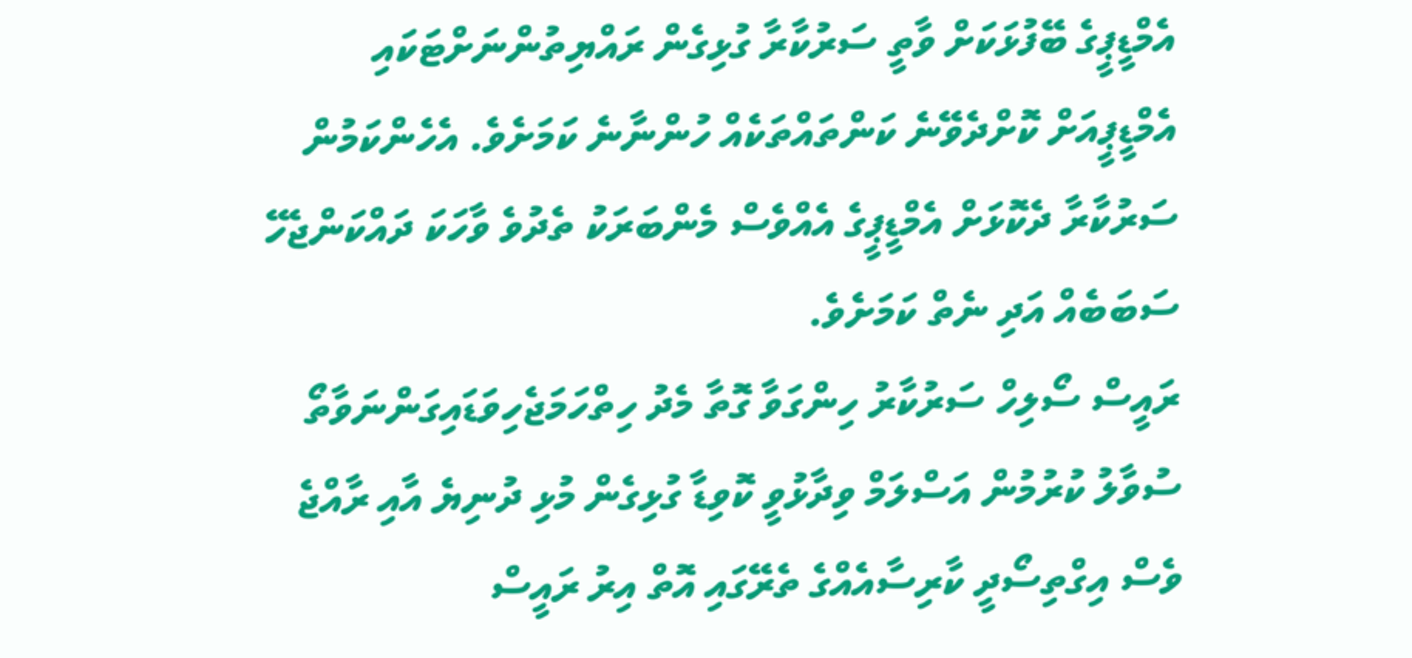އެމްޑީޕީގެ ބޭފުޅަކަށް ވާތީ ސަރުކާރާ ގުޅިގެން ރައްޔިތުންނަށްޓަކައި އެމްޑީޕީއަށް ކޮށްދެވޭނެ ކަންތައްތަކެއް ހުންނާނެ ކަމަށެވެ. އެހެންކަމުން ސަރުކާރާ ދެކޮޅަށް އެމްޑީޕީގެ އެއްވެސް މެންބަރަކު ތެދުވެ ވާހަކަ ދައްކަންޖެހޭ ސަބަބެއް އަދި ނެތް ކަމަށެވެ.
ރައީސް ސޯލިހް ސަރުކާރު ހިންގަވާ ގޮތާ މެދު ހިތްހަމަޖެހިވަޑައިގަންނަވާތޯ ސުވާލު ކުރުމުން އަސްލަމް ވިދާޅުވީ ކޮވިޑާ ގުޅިގެން މުޅި ދުނިޔެ އާއި ރާއްޖެ ވެސް އިގްތިސޯދީ ކާރިސާއެއްގެ ތެރޭގައި އޮތް އިރު ރައީސް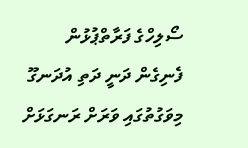ސޯލިހްގެ ފަރާތްޕުޅުން ފެނިގެން ދަނީ ދަތި އުދަނގޫ މިވަގުތުގައި ވަރަށް ރަނގަޅަށް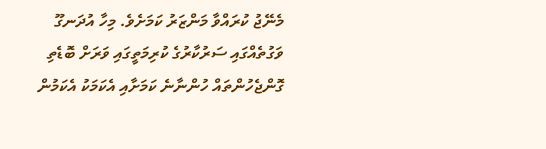މެނޭޖު ކުރައްވާ މަންޒަރު ކަމަށެވެ. މިހާ އުދަނގޫ ވަގުތެއްގައި ސަރުކާރުގެ ކުރިމަތީގައި ވަރަށް ބޮޑެތި ގޮންޖެހުންތައް ހުންނާނެ ކަމަށާއި އެކަމަކު އެކަމުން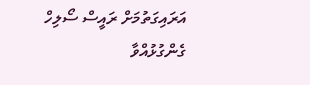އަރައިގަތުމަށް ރައީސް ސޯލިހް ގެންގުޅުއްވާ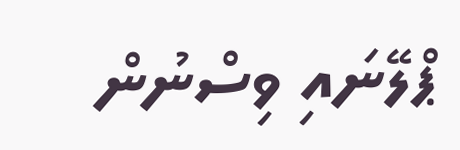ޕްލޭނައި ވިސްނުން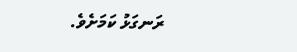ރަނގަޅު ކަމަށެވެ.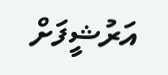އަރުޝީފަށް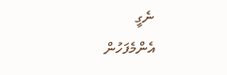ނެގީ
އެންމެފަހުން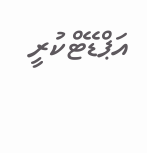އަޕްޑޭޓްކުރީ